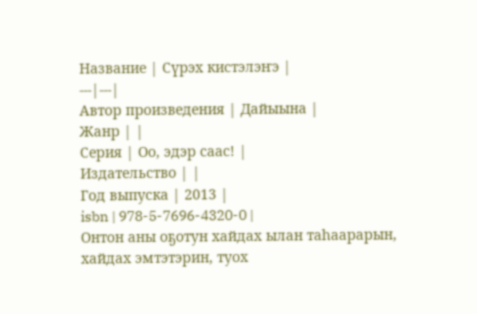Название | Сүрэх кистэлэҥэ |
---|---|
Автор произведения | Дайыына |
Жанр | |
Серия | Оо, эдэр саас! |
Издательство | |
Год выпуска | 2013 |
isbn | 978-5-7696-4320-0 |
Онтон аны оҕотун хайдах ылан таһаарарын, хайдах эмтэтэрин, туох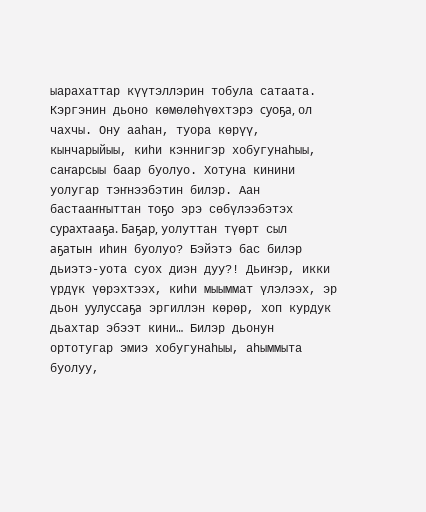ыарахаттар күүтэллэрин тобула сатаата.
Кэргэнин дьоно көмөлөһүөхтэрэ суоҕа, ол чахчы. Ону ааһан, туора көрүү, кынчарыйыы, киһи кэннигэр хобугунаһыы, саҥарсыы баар буолуо. Хотуна кинини уолугар тэҥнээбэтин билэр. Аан бастааҥҥыттан тоҕо эрэ сөбүлээбэтэх сурахтааҕа. Баҕар, уолуттан түөрт сыл аҕатын иһин буолуо? Бэйэтэ бас билэр дьиэтэ-уота суох диэн дуу?! Дьиҥэр, икки үрдүк үөрэхтээх, киһи мыыммат үлэлээх, эр дьон уулуссаҕа эргиллэн көрөр, хоп курдук дьахтар эбээт кини… Билэр дьонун ортотугар эмиэ хобугунаһыы, аһыммыта буолуу,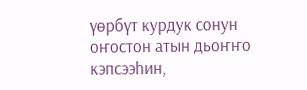үөрбүт курдук сонун оҥостон атын дьоҥҥо кэпсээһин,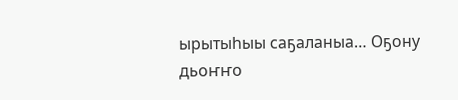ырытыһыы саҕаланыа… Оҕону дьоҥҥо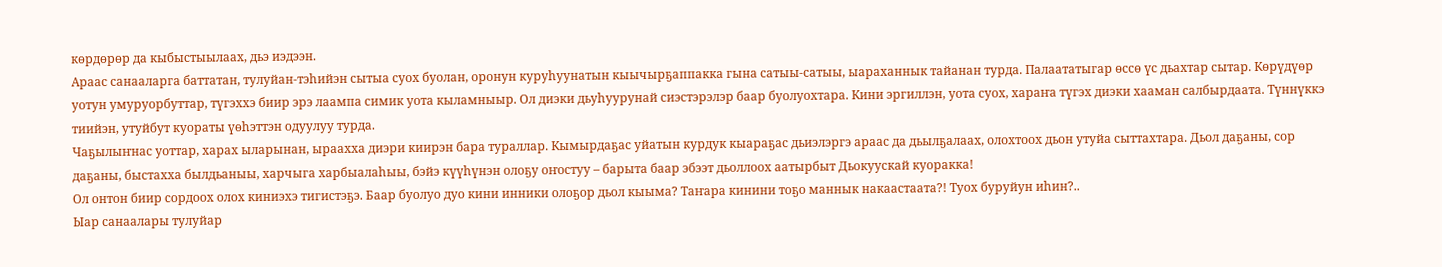көрдөрөр да кыбыстыылаах, дьэ иэдээн.
Араас санааларга баттатан, тулуйан-тэһийэн сытыа суох буолан, оронун куруһуунатын кыычырҕаппакка гына сатыы-сатыы, ыараханнык тайанан турда. Палаататыгар өссө үс дьахтар сытар. Көрүдүөр уотун умуруорбуттар, түгэххэ биир эрэ лаампа симик уота кыламныыр. Ол диэки дьуһуурунай сиэстэрэлэр баар буолуохтара. Кини эргиллэн, уота суох, хараҥа түгэх диэки хааман салбырдаата. Түннүккэ тиийэн, утуйбут куораты үөһэттэн одуулуу турда.
Чаҕылыҥнас уоттар, харах ыларынан, ыраахха диэри киирэн бара тураллар. Кымырдаҕас уйатын курдук кыараҕас дьиэлэргэ араас да дьылҕалаах, олохтоох дьон утуйа сыттахтара. Дьол даҕаны, сор даҕаны, быстахха былдьаныы, харчыга харбыалаһыы, бэйэ күүһүнэн олоҕу оҥостуу – барыта баар эбээт дьоллоох аатырбыт Дьокуускай куоракка!
Ол онтон биир сордоох олох киниэхэ тигистэҕэ. Баар буолуо дуо кини инники олоҕор дьол кыыма? Таҥара кинини тоҕо маннык накаастаата?! Туох буруйун иһин?..
Ыар санаалары тулуйар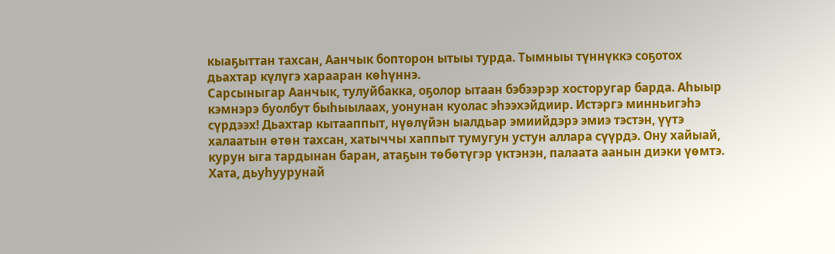кыаҕыттан тахсан, Аанчык бопторон ытыы турда. Тымныы түннүккэ соҕотох дьахтар күлүгэ харааран көһүннэ.
Сарсыныгар Аанчык, тулуйбакка, оҕолор ытаан бэбээрэр хосторугар барда. Аһыыр кэмнэрэ буолбут быһыылаах, уонунан куолас эһээхэйдиир. Истэргэ минньигэһэ сүрдээх! Дьахтар кытааппыт, нүөлүйэн ыалдьар эмиийдэрэ эмиэ тэстэн, үүтэ халаатын өтөн тахсан, хатыччы хаппыт тумугун устун аллара сүүрдэ. Ону хайыай, курун ыга тардынан баран, атаҕын төбөтүгэр үктэнэн, палаата аанын диэки үөмтэ.
Хата, дьуһуурунай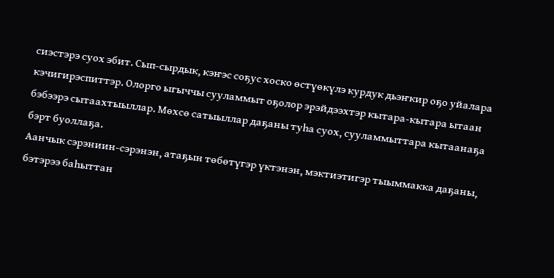сиэстэрэ суох эбит. Сып-сырдык, кэҥэс соҕус хоско өстүөкүлэ курдук дьэҥкир оҕо уйалара кэчигирэспиттэр. Олорго ыгыччы сууламмыт оҕолор эрэйдээхтэр кытара-кытара ытаан бэбээрэ сытаахтыыллар. Мөхсө сатыыллар даҕаны туһа суох, сууламмыттара кытаанаҕа бэрт буоллаҕа.
Аанчык сэрэниин-сэрэнэн, атаҕын төбөтүгэр үктэнэн, мэктиэтигэр тыыммакка даҕаны, бэтэрээ баһыттан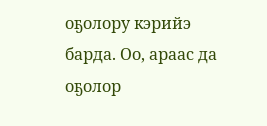оҕолору кэрийэ барда. Оо, араас да оҕолор